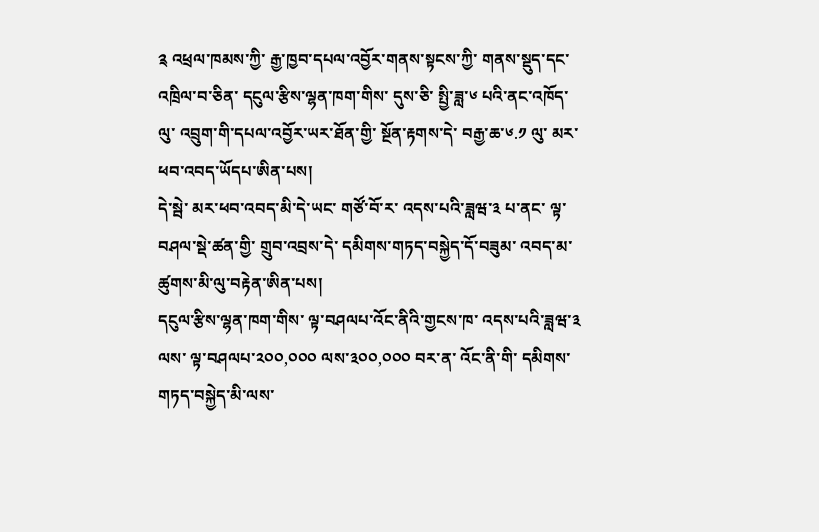༉ འཕྲལ་ཁམས་ཀྱི་ རྒྱ་ཁྱབ་དཔལ་འབྱོར་གནས་སྟངས་ཀྱི་ གནས་སྡུད་དང་འཁྲིལ་བ་ཅིན་ དངུལ་རྩིས་ལྷན་ཁག་གིས་ དུས་ཅི་ སྤྱི་ཟླ་༦ པའི་ནང་འཁོད་ལུ་ འབྲུག་གི་དཔལ་འབྱོར་ཡར་ཐོན་གྱི་ སྔོན་རྟགས་དེ་ བརྒྱ་ཆ་༦.༡ ལུ་ མར་ཕབ་འབད་ཡོདཔ་ཨིན་པས།
དེ་སྦེ་ མར་ཕབ་འབད་མི་དེ་ཡང་ གཙོ་བོ་ར་ འདས་པའི་ཟླཝ་༣ པ་ནང་ ལྟ་བཤལ་སྡེ་ཚན་གྱི་ གྲུབ་འབྲས་དེ་ དམིགས་གཏད་བསྐྱེད་དོ་བཟུམ་ འབད་མ་ཚུགས་མི་ལུ་བརྟེན་ཨིན་པས།
དངུལ་རྩིས་ལྷན་ཁག་གིས་ ལྟ་བཤལཔ་འོང་ནིའི་གྱངས་ཁ་ འདས་པའི་ཟླཝ་༣ ལས་ ལྟ་བཤལཔ་༢༠༠,༠༠༠ ལས་༣༠༠,༠༠༠ བར་ན་ འོང་ནི་གི་ དམིགས་གཏད་བསྐྱེད་མི་ལས་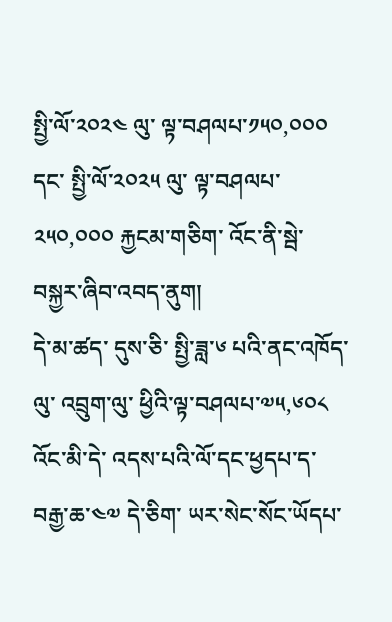སྤྱི་ལོ་༢༠༢༤ ལུ་ ལྟ་བཤལཔ་༡༥༠,༠༠༠ དང་ སྤྱི་ལོ་༢༠༢༥ ལུ་ ལྟ་བཤལཔ་༢༥༠,༠༠༠ རྐྱངམ་གཅིག་ འོང་ནི་སྦེ་ བསྐྱར་ཞིབ་འབད་ནུག།
དེ་མ་ཚད་ དུས་ཅི་ སྤྱི་ཟླ་༦ པའི་ནང་འཁོད་ལུ་ འབྲུག་ལུ་ ཕྱིའི་ལྟ་བཤལཔ་༧༥,༦༠༨ འོང་མི་དེ་ འདས་པའི་ལོ་དང་ཕྱདཔ་ད་ བརྒྱ་ཆ་༤༧ དེ་ཅིག་ ཡར་སེང་སོང་ཡོདཔ་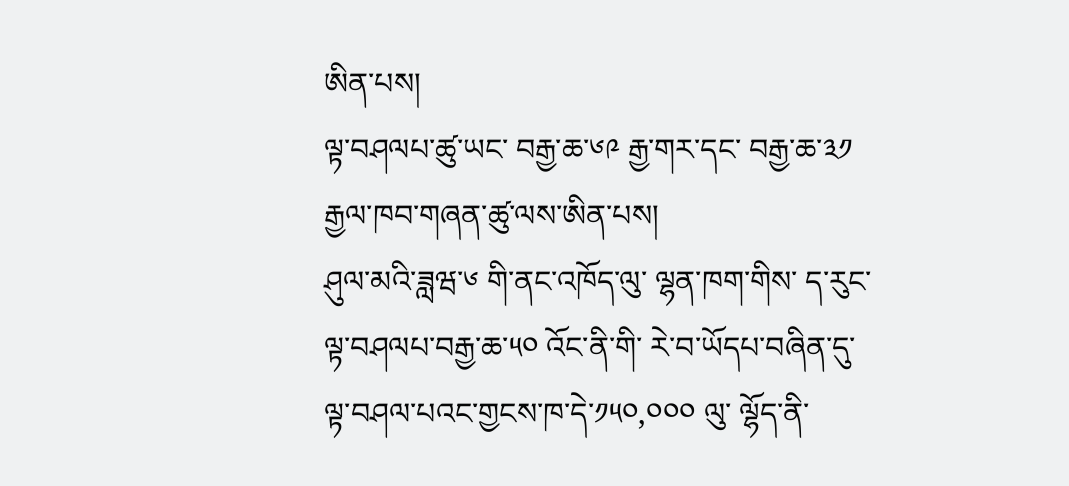ཨིན་པས།
ལྟ་བཤལཔ་ཚུ་ཡང་ བརྒྱ་ཆ་༦༩ རྒྱ་གར་དང་ བརྒྱ་ཆ་༣༡ རྒྱལ་ཁབ་གཞན་ཚུ་ལས་ཨིན་པས།
ཤུལ་མའི་ཟླཝ་༦ གི་ནང་འཁོད་ལུ་ ལྷན་ཁག་གིས་ ད་རུང་ ལྟ་བཤལཔ་བརྒྱ་ཆ་༥༠ འོང་ནི་གི་ རེ་བ་ཡོདཔ་བཞིན་དུ་ ལྟ་བཤལ་པའང་གྱངས་ཁ་དེ་༡༥༠,༠༠༠ ལུ་ ལྷོད་ནི་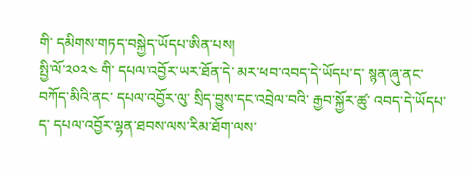གི་ དམིགས་གཏད་བསྐྱེད་ཡོདཔ་ཨིན་པས།
སྤྱི་ལོ་༢༠༢༤ གི་ དཔལ་འབྱོར་ཡར་ཐོན་དེ་ མར་ཕབ་འབད་དེ་ཡོདཔ་ད་ སྙན་ཞུ་ནང་བཀོད་མིའི་ནང་ དཔལ་འབྱོར་ལུ་ སྲིད་བྱུས་དང་འབྲེལ་བའི་ རྒྱབ་སྐྱོར་ཚུ་ འབད་དེ་ཡོདཔ་ད་ དཔལ་འབྱོར་ལྷན་ཐབས་ལས་རིམ་ཐོག་ལས་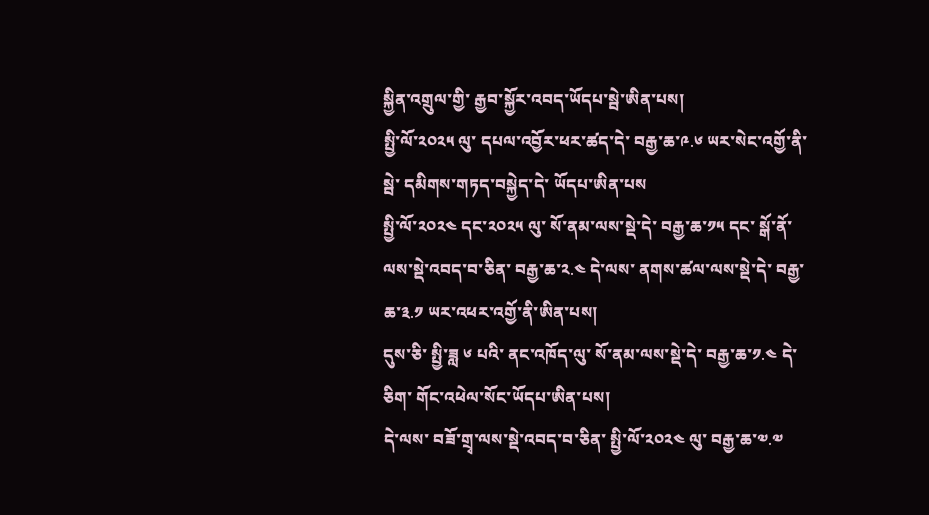སྐྱིན་འགྲུལ་གྱི་ རྒྱབ་སྐྱོར་འབད་ཡོདཔ་སྦེ་ཨིན་པས།
སྤྱི་ལོ་༢༠༢༥ ལུ་ དཔལ་འབྱོར་ཕར་ཚད་དེ་ བརྒྱ་ཆ་༩.༦ ཡར་སེང་འགྱོ་ནི་སྦེ་ དམིགས་གཏད་བསྐྱེད་དེ་ ཡོདཔ་ཨིན་པས
སྤྱི་ལོ་༢༠༢༤ དང་༢༠༢༥ ལུ་ སོ་ནམ་ལས་སྡེ་དེ་ བརྒྱ་ཆ་༡༥ དང་ སྒོ་ནོ་ལས་སྡེ་འབད་བ་ཅིན་ བརྒྱ་ཆ་༢.༤ དེ་ལས་ ནགས་ཚལ་ལས་སྡེ་དེ་ བརྒྱ་ཆ་༣.༡ ཡར་འཕར་འགྱོ་ནི་ཨིན་པས།
དུས་ཅི་ སྤྱི་ཟླ ༦ པའི་ ནང་འཁོད་ལུ་ སོ་ནམ་ལས་སྡེ་དེ་ བརྒྱ་ཆ་༡.༤ དེ་ཅིག་ གོང་འཕེལ་སོང་ཡོདཔ་ཨིན་པས།
དེ་ལས་ བཟོ་གྲྭ་ལས་སྡེ་འབད་བ་ཅིན་ སྤྱི་ལོ་༢༠༢༤ ལུ་ བརྒྱ་ཆ་༧.༧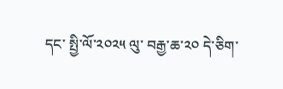དང་ སྤྱི་ལོ་༢༠༢༥ ལུ་ བརྒྱ་ཆ་༢༠ དེ་ཅིག་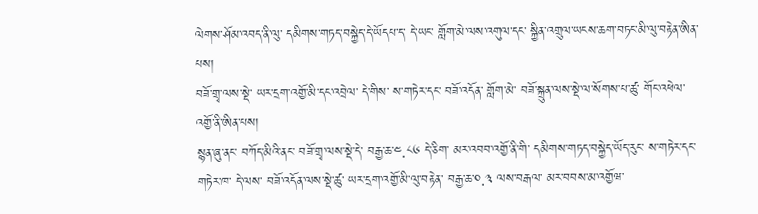ལེགས་ཤོམ་འབད་ནི་ལུ་ དམིགས་གཏད་བསྐྱེད་དེ་ཡོདཔ་ད་ དེ་ཡང་ གློག་མེ་ལས་འགུལ་དང་ སྐྱིན་འགྲུལ་ཡངས་ཆག་བཏང་མི་ལུ་བརྟེན་ཨིན་པས།
བཟོ་གྲྭ་ལས་སྡེ་ ཡར་དྲག་འགྱོ་མི་དང་འབྲེལ་ དེ་གིས་ ས་གཏེར་དང་ བཟོ་འདོན་ གློག་མེ་ བཟོ་སྐྲུན་ལས་སྡེ་ལ་སོགས་པ་ཚུ་ གོང་འཕེལ་འགྱོ་ནི་ཨིན་པས།
སྙན་ཞུ་ནང་ བཀོད་མིའི་ནང་ བཟོ་གྲྭ་ལས་སྡེ་དེ་ བརྒྱ་ཆ་༤.༨༦ དེ་ཅིག་ མར་འབབ་འགྱོ་ནི་གི་ དམིགས་གཏད་བསྐྱེད་ཡོད་རུང་ ས་གཏེར་དང་ གཏེར་ཁ་ དེ་ལས་ བཟོ་འདོན་ལས་སྡེ་ཚུ་ ཡར་དྲག་འགྱོ་མི་ལུ་བརྟེན་ བརྒྱ་ཆ་༠.༣ ལས་བརྒལ་ མར་བབས་མ་འགྱོཝ་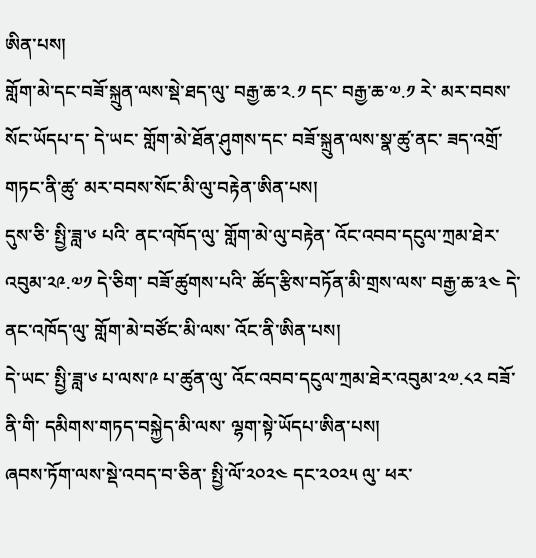ཨིན་པས།
གློག་མེ་དང་བཟོ་སྐྲུན་ལས་སྡེ་ཐད་ལུ་ བརྒྱ་ཆ་༢.༡ དང་ བརྒྱ་ཆ་༧.༡ རེ་ མར་བབས་སོང་ཡོདཔ་ད་ དེ་ཡང་ གློག་མེ་ཐོན་ཤུགས་དང་ བཟོ་སྐྲུན་ལས་སྣ་ཚུ་ནང་ ཟད་འགྲོ་གཏང་ནི་ཚུ་ མར་བབས་སོང་མི་ལུ་བརྟེན་ཨིན་པས།
དུས་ཅི་ སྤྱི་ཟླ་༦ པའི་ ནང་འཁོད་ལུ་ གློག་མེ་ལུ་བརྟེན་ འོང་འབབ་དངུལ་ཀྲམ་ཐེར་འབུམ་༢༩.༧༡ དེ་ཅིག་ བཟོ་ཚུགས་པའི་ ཚོད་རྩིས་བཏོན་མི་གྲས་ལས་ བརྒྱ་ཆ་༣༤ དེ་ ནང་འཁོད་ལུ་ གློག་མེ་བཙོང་མི་ལས་ འོང་ནི་ཨིན་པས།
དེ་ཡང་ སྤྱི་ཟླ་༦ པ་ལས་༩ པ་ཚུན་ལུ་ འོང་འབབ་དངུལ་ཀྲམ་ཐེར་འབུམ་༢༧.༨༢ བཟོ་ནི་གི་ དམིགས་གཏད་བསྐྱེད་མི་ལས་ ལྷག་སྟེ་ཡོདཔ་ཨིན་པས།
ཞབས་ཏོག་ལས་སྡེ་འབད་བ་ཅིན་ སྤྱི་ལོ་༢༠༢༤ དང་༢༠༢༥ ལུ་ ཕར་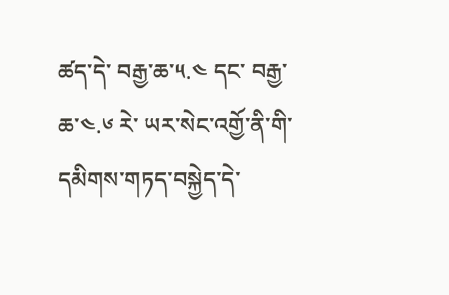ཚད་དེ་ བརྒྱ་ཆ་༥.༤ དང་ བརྒྱ་ཆ་༤.༦ རེ་ ཡར་སེང་འགྱོ་ནི་གི་ དམིགས་གཏད་བསྐྱེད་དེ་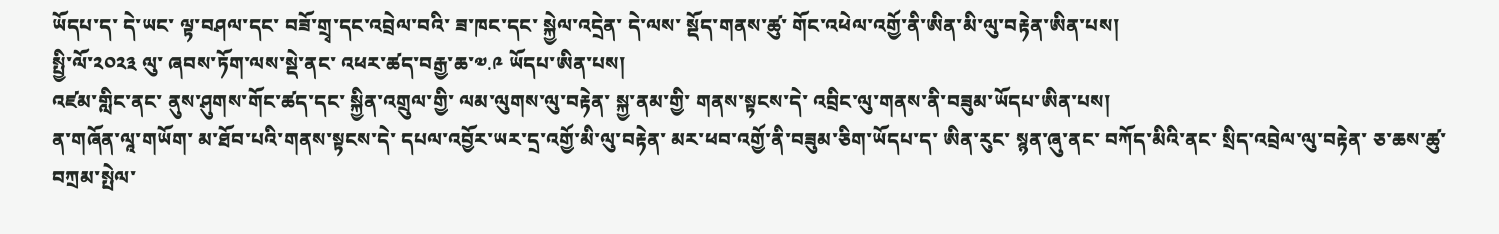ཡོདཔ་ད་ དེ་ཡང་ ལྟ་བཤལ་དང་ བཟོ་གྲྭ་དང་འབྲེལ་བའི་ ཟ་ཁང་དང་ སྐྱེལ་འདྲེན་ དེ་ལས་ སྡོད་གནས་ཚུ་ གོང་འཕེལ་འགྱོ་ནི་ཨིན་མི་ལུ་བརྟེན་ཨིན་པས།
སྤྱི་ལོ་༢༠༢༣ ལུ་ ཞབས་ཏོག་ལས་སྡེ་ནང་ འཕར་ཚད་བརྒྱ་ཆ་༧.༩ ཡོདཔ་ཨིན་པས།
འཛམ་གླིང་ནང་ ནུས་ཤུགས་གོང་ཚད་དང་ སྐྱིན་འགྲུལ་གྱི་ ལམ་ལུགས་ལུ་བརྟེན་ སྐྱ་ནམ་གྱི་ གནས་སྟངས་དེ་ འབྲིང་ལུ་གནས་ནི་བཟུམ་ཡོདཔ་ཨིན་པས།
ན་གཞོན་ལཱ་གཡོག་ མ་ཐོབ་པའི་གནས་སྟངས་དེ་ དཔལ་འབྱོར་ཡར་དྲ་འགྱོ་མི་ལུ་བརྟེན་ མར་ཕབ་འགྱོ་ནི་བཟུམ་ཅིག་ཡོདཔ་ད་ ཨིན་རུང་ སྙན་ཞུ་ནང་ བཀོད་མིའི་ནང་ སྲིད་འབྲེལ་ལུ་བརྟེན་ ཅ་ཆས་ཚུ་ བཀྲམ་སྤེལ་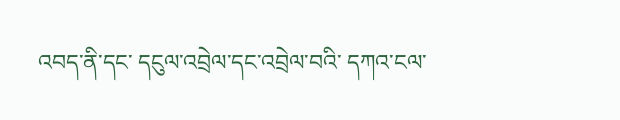འབད་ནི་དང་ དངུལ་འབྲེལ་དང་འབྲེལ་བའི་ དཀའ་ངལ་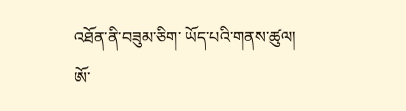འཐོན་ནི་བཟུམ་ཅིག་ ཡོད་པའི་གནས་ཚུལ།
ཨོ་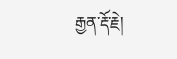རྒྱན་རྡོ་རྗེ།